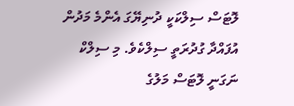ލޮޓަސް ސިލްކަކީ ދުނިޔޭގަ އެންމެ މަދުން އުފައްދާ ގުދުރަތީ ސިލްކެވެ. މި ސިލްކް ނަގަނީ ލޮޓަސް މަލުގެ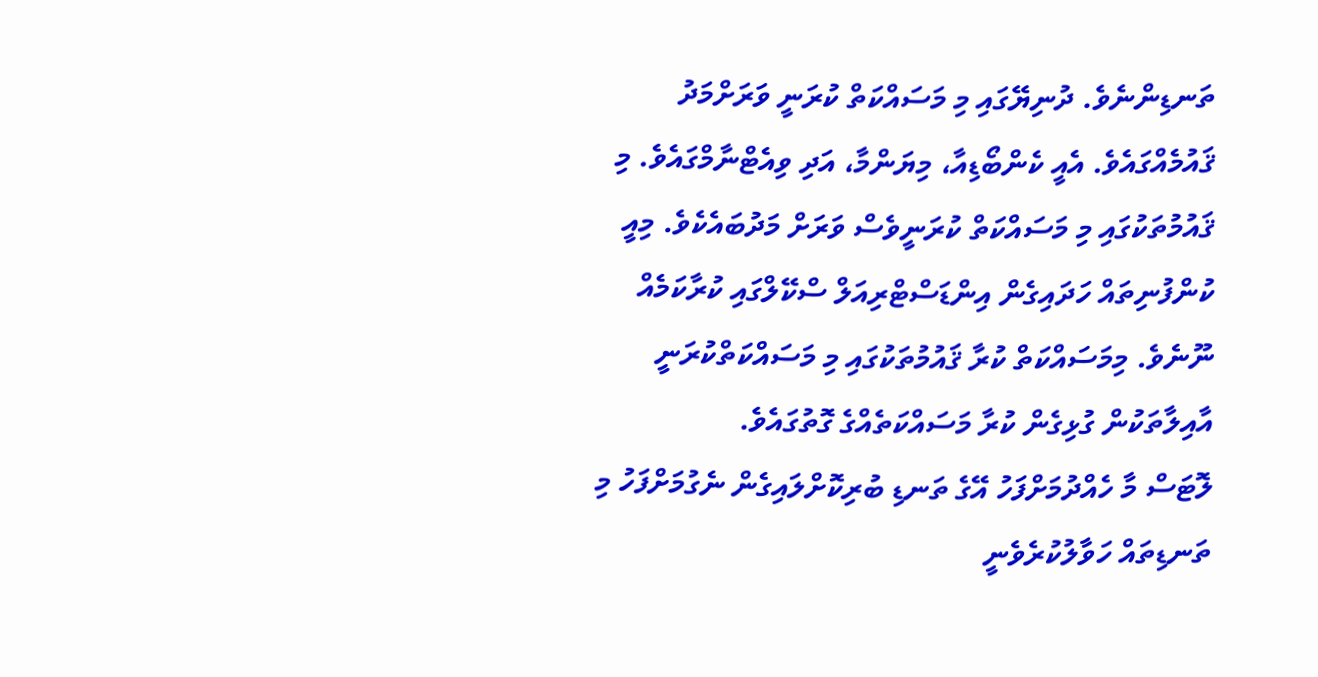ތަނޑިންނެވެ. ދުނިޔޭގައި މި މަސައްކަތް ކުރަނީ ވަރަށްމަދު ޤައުމެއްގައެވެ. އެއީ ކެންބޯޑިއާ، މިޔަންމާ، އަދި ވިއެޓްނާމްގައެވެ. މި ޤައުމުތަކުގައި މި މަސައްކަތް ކުރަނީވެސް ވަރަށް މަދުބައެކެވެ. މިއީ ކުންފުނިތައް ހަދައިގެން އިންޑަސްޓްރިއަލް ސްކޭލްގައި ކުރާކަމެއް ނޫނެވެ. މިމަސައްކަތް ކުރާ ޤައުމުތަކުގައި މި މަސައްކަތްކުރަނީ އާއިލާތަކުން ގުޅިގެން ކުރާ މަސައްކަތެއްގެ ގޮތުގައެވެ.
ލޮޓަސް މާ ހެއްދުމަށްފަހު އޭގެ ތަނޑި ބުރިކޮށްލައިގެން ނެގުމަށްފަހު މި ތަނޑިތައް ހަވާލުކުރެވެނީ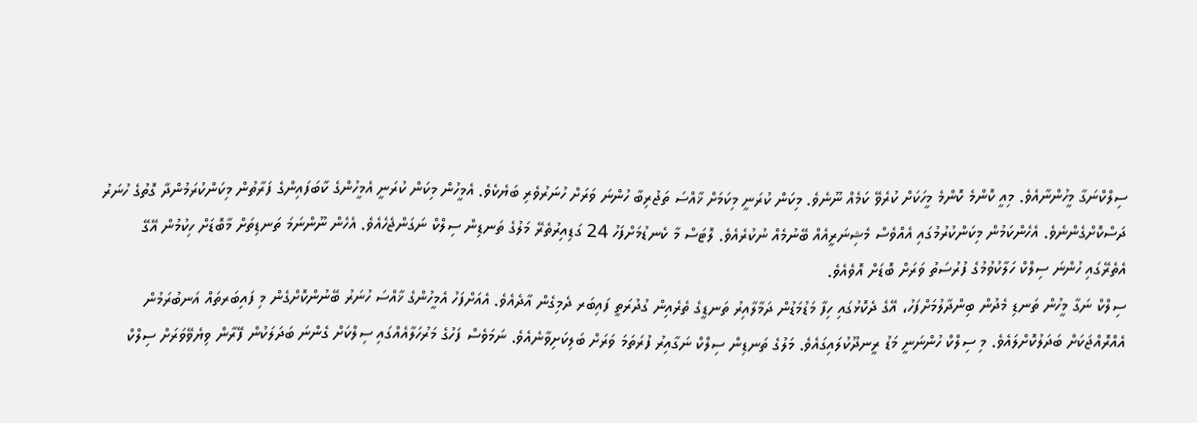ސިލްކްނަގާ މީހުންނާއެވެ. މިއީ ކޮންމެ ކޮންމެ މީހަކަށް ކުރެވޭ ކަމެއް ނޫނެވެ. މިކަން ކުރަނީ މިކަމަށް ޚާއްސަ ތަޖުރިބާ ހުންނަ ވަރަށް ހުނަރުވެރި ބަޔެކެވެ. އެމީހުން މިކަން ކުރަނީ އެމީހުންގެ ކާބަފައިންގެ ފަރާތުން މިކަންކުރަމުންދާ ގޮތުގެ ހުނަރު ދަސްކޮށްގެންނެވެ. އެހެންކަމުން މިކަންކުރުމުގައި އެއްވެސް މެޝިނަރީއެއް ބޭނުމެއް ނުކުރެއެވެ. ލޮޓަސް މާ ކެނޑުމަށްފަހު 24 ގަޑިއިރުތެރޭ މަލުގެ ތަނޑިން ސިލްކް ނަގަންޖެހެއެވެ. އެހެން ނޫންނަމަ ތަނޑިތަށް މާބޮޑަށް ހިކުމުން އޭގޭ އެތެރޭގައި ހުންނަ ސިލްކް ހަލާކުވުމުގެ ފުރުސަތު ވަރަށް ބޮޑަށް އޮވެއެވެ.
ސިލްކް ނަގާ މީހުން ތަނޑި މެދުން ބިންދާލުމަށްފަހު، އޭގެ ދެކޮޅުގައި ހިފާ މަޑުމަޑުން ދަމާލާއިރު ތަނޑީގެ ތެރެއިން ގުދުރަތީ ފައިބަރ ދެމިގެން އާދެއެވެ. އެއަށްފަހު އެމީހުންގެ ޚާއްސަ ހުނަރު ބޭނުންކޮށްގެން މި ފައިބަރތައް އަނބުރަމުން އެއްރޮއްޖަކަށް ބަދަލުކޮށްލައެވެ. މި ސިލްކް ހުންނަނީ މަޑު ރީނދޫކުލައިގައެވެ. މަލުގެ ތަނޑިން ސިލްކް ނަގާއިރު ފުރަތަމަ ވަރަށް ބަލިކަށިވާނެއެވެ. ނަމަވެސް ފަހުގެ މަރުހަލާއެއްގައި ސިލްކަށް ގެންނަ ބަދަލަކުން ފޭރާން ވިޔެވޭވަރަށް ސިލްކް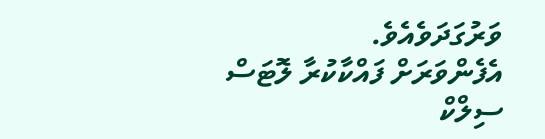ވަރުގަދަވެއެވެ.
އެފެންވަރަށް ފައްކާކުރާ ލޮޓަސް ސިލްކް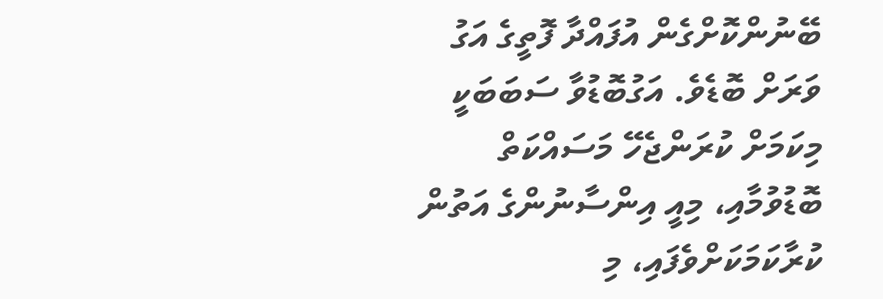ބޭނުންކޮށްގެން އުފައްދާ ފޮތީގެ އަގު ވަރަށް ބޮޑެވެ. އަގުބޮޑުވާ ސަބަބަކީ މިކަމަށް ކުރަންޖެހޭ މަސައްކަތް ބޮޑުވުމާއި، މިއީ އިންސާނުންގެ އަތުން ކުރާކަމަކަށްވެފައި، މި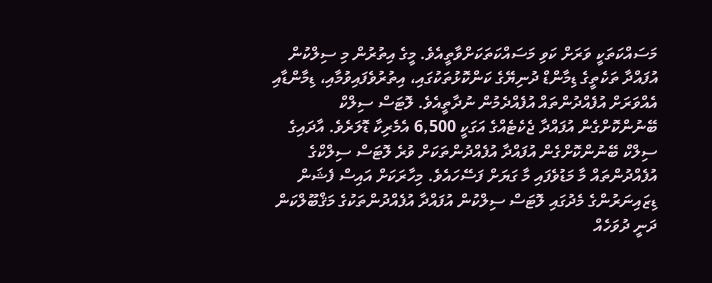މަސައްކަތަކީ ވަރަށް ކަވި މަސައްކަތަކަށްވާތީއެވެ. މީގެ އިތުރުން މި ސިލްކުން އުފައްދާ ތަކެތީގެ ޑިމާންޑް ދުނިޔޭގެ ކަންކޮޅުތަކުގައި، އިތުރުވެފައިވުމާއި، ޑިމާންޑާއި އެއްވަރަށް އުފެއްދުންތައް އުފެއްދެމުން ނުދާތީއެވެ. ލޮޓަސް ސިލްކް ބޭނުންކޮށްގެން އުފައްދާ ޖެކެޓެއްގެ އަގަކީ 6,500 އެމެރިކާ ޑޮލަރެވެ. އާދައިގެ ސިލްކް ބޭނުންކޮށްގެން އުފައްދާ އުފެއްދުންތަކަށް ވުރެ ލޮޓަސް ސިލްކްގެ އުފެއްދުންތައް މާ މަޑުވެފައި މާ ގަޔަށް ފަސޭހައެވެ. މިހާރަކަށް އައިސް ފެޝަން ޑިޒައިނަރުންގެ މެދުގައި ލޮޓަސް ސިލްކުން އުފައްދާ އުފެއްދުންތަކުގެ މަޤްބޫލްކަން ދަނީ ދުވަހެއް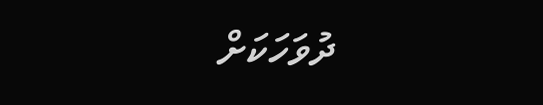ދުވަހަކަށް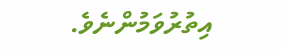އިތުރުވަމުންނެވެ.